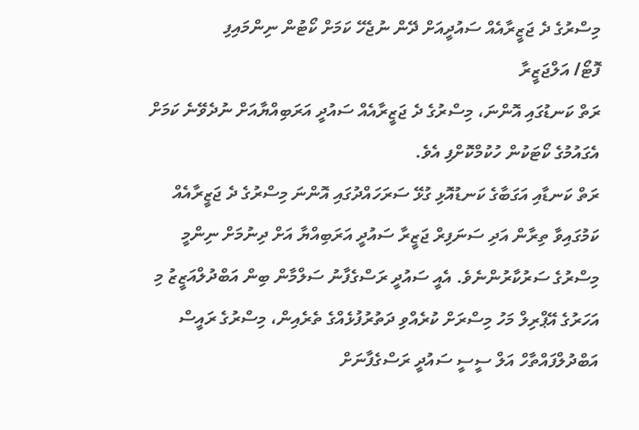މިސްރުގެ ދެ ޖަޒީރާއެއް ސައުދީއަށް ދޭން ނުޖެހޭ ކަމަށް ކޯޓުން ނިންމައިފި
ފޮޓޯ/ އަލްޖަޒީރާ
ރަތް ކަނޑުގައި އޮންނަ، މިސްރުގެ ދެ ޖަޒީރާއެއް ސައުދީ އަރަބިއްޔާއަށް ނުދެވޭނެ ކަމަށް އެގައުމުގެ ކޯޓަކުން ހުކުމްކޮށްފި އެވެ.
ރަތް ކަނޑާއި އަގަބާގެ ކަނޑުއޮޅި ގުޅޭ ސަރަހައްދުގައި އޮންނަ މިސްރުގެ ދެ ޖަޒީރާއެއް ކަމުގައިވާ ތިރާން އަދި ސަނަފިރް ޖަޒީރާ ސައުދީ އަރަބިއްޔާ އަށް ދިނުމަށް ނިންމީ މިސްރުގެ ސަރުކާރުންނެވެ. އެއީ ސައުދީ ރަސްގެފާނު ސަލްމާން ބިން އަބްދުލްއަޒީޒު މި އަހަރުގެ އޭޕްރިލް މަހު މިސްރަށް ކުރެއްވި ދަތުރުފުޅެއްގެ ތެރެއިން، މިސްރުގެ ރައީސް އަބްދުލްފައްތާހް އަލް ސީސީ ސައުދީ ރަސްގެފާނަށް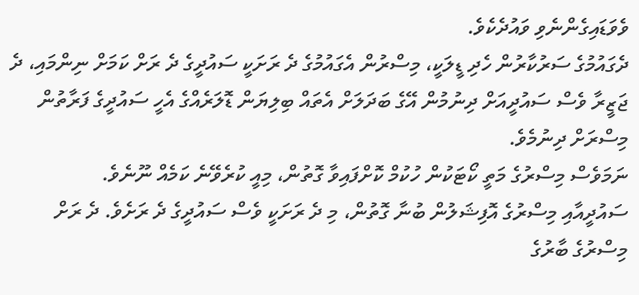ވެވަޑައިގެންނެވި ވައުދެކެވެ.
ދެގައުމުގެ ސަރުކާރުން ހެދި ޑީލަކީ، މިސްރުން އެގައުމުގެ ދެ ރަށަކީ ސައުދީގެ ދެ ރަށް ކަމަށް ނިންމައި، ދެ ޖަޒީރާ ވެސް ސައުދީއަށް ދިނުމުން އޭގެ ބަދަލަށް އެތައް ބިލިޔަން ޑޮލަރެއްގެ އެހީ ސައުދީގެ ފަރާތުން މިސްރަށް ދިނުމެވެ.
ނަމަވެސް މިސްރުގެ މަތީ ކޯޓަކުން ހުކުމް ކޮށްފައިވާ ގޮތުން، މިއީ ކުރެވޭނެ ކަމެއް ނޫނެވެ.
ސައުދީއާއި މިސްރުގެ އޮފިޝަލުން ބުނާ ގޮތުން، މި ދެ ރަށަކީ ވެސް ސައުދީގެ ދެ ރަށެވެ. ދެ ރަށް މިސްރުގެ ބާރުގެ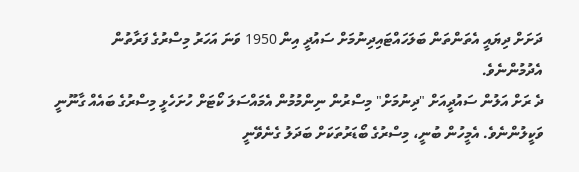ދަށަށް ދިޔައީ އެތަންތަން ބަލަހައްޓައިދިނުމަށް ސައުދީ އިން 1950 ވަނަ އަހަރު މިސްރުގެ ފަރާތުން އެދުމުންނެވެ.
ދެ ރަށް އަލުން ސައުދީއަށް "ދިނުމަށް" މިސްރުން ނިންމުމުން އެމައްސަލަ ކޯޓަށް ހުށަހެޅީ މިސްރުގެ ބައެއް ގާނޫނީ ވަކީލުންނެވެ. އެމީހުން ބުނީ، މިސްރުގެ ބޯޑަރުތަކަށް ބަދަލު ގެނެވޭނީ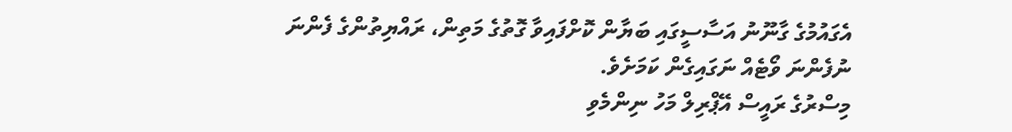އެގައުމުގެ ގާނޫނު އަސާސީގައި ބަޔާން ކޮށްފައިވާ ގޮތުގެ މަތިން، ރައްޔިތުންގެ ފެންނަ ނުފެންނަ ވޯޓެއް ނަގައިގެން ކަމަށެވެ.
މިސްރުގެ ރައީސް އޭޕްރިލް މަހު ނިންމެވި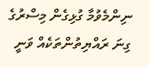ނިންމެވުމާ ގުޅިގެން މިސްރުގެ ގިނަ ރައްޔިތުންތަކެއް ވަނީ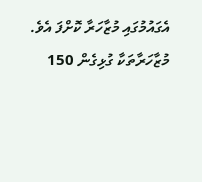އެގައުމުގައި މުޒާހަރާ ކޮށްފަ އެވެ. މުޒާހަރާތަކާ ގުޅިގެން 150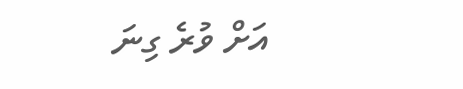އަށް ވުރެ ގިނަ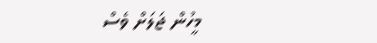މީހުން ޖަލަށް ވެސް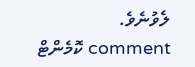ލެވުނެވެ.
comment ކޮމެންޓް